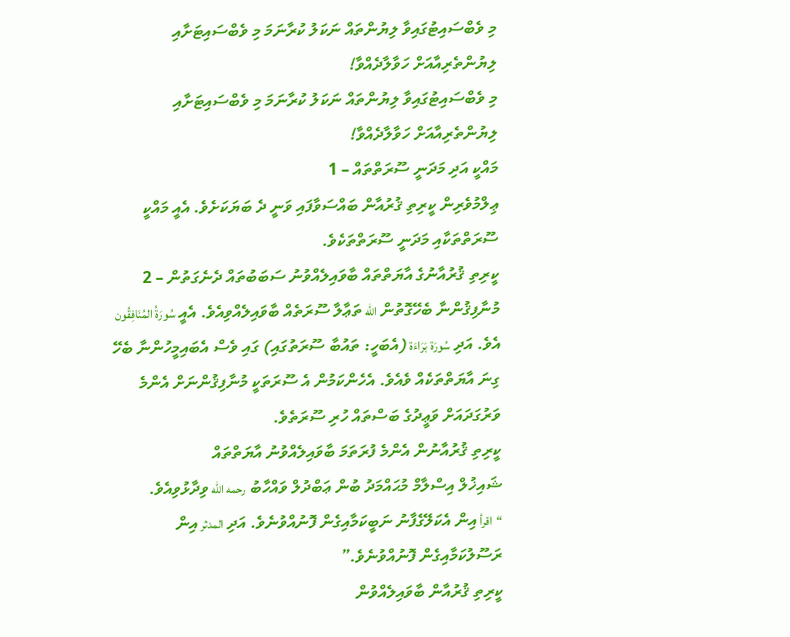މި ވެބްސައިޓުގައިވާ ލިޔުންތައް ނަކަލު ކުރާނަމަ މި ވެބްސައިޓަށާއި ލިޔުންތެރިއާއަށް ހަވާލާދެއްވާ!
މި ވެބްސައިޓުގައިވާ ލިޔުންތައް ނަކަލު ކުރާނަމަ މި ވެބްސައިޓަށާއި ލިޔުންތެރިއާއަށް ހަވާލާދެއްވާ!
މައްކީ އަދި މަދަނީ ސޫރަތްތައް – 1
ޢިލްމުވެރިން ކީރިތި ޤުރުއާން ބައްސަވާފައި ވަނީ ދެ ބަޔަކަށެވެ. އެއީ މައްކީ ސޫރަތްތަކާއި މަދަނީ ސޫރަތްތަކެވެ.
ކީރިތި ޤުރުއާނުގެ އާޔަތްތައް ބާވައިލެއްވުނު ސަބަބުތައް ދެނެގަތުން – 2
މުނާފިޤުންނާ ބެހޭގޮތުން الله ތަޢާލާ ސޫރަތެއް ބާވައިލެއްވިއެވެ. އެއީ سُورَةُ المُنَافِقُون އެވެ. އަދި سُورَة بَرَاءَة (އެބަހީ: ތައުބާ ސޫރަތުގައި) ގައި ވެސް އެބައިމީހުންނާ ބެހޭ ގިނަ އާޔަތްތަކެއް ވެއެވެ. އެހެންކަމުން އެ ސޫރަތަކީ މުނާފިޤުންނަށް އެންމެ ވަރުގަދައަށް ވަޢީދުގެ ބަސްތައް ހުރި ސޫރަތެވެ.
ކީރިތި ޤުރުއާނުން އެންމެ ފުރަތަމަ ބާވައިލެއްވުނު އާޔަތްތައް
ޝައިޚުލް އިސްލާމް މުޙައްމަދު ބުން ޢަބްދުލް ވައްހާބު رحمه الله ވިދާޅުވިއެވެ.
“اقرأ އިން އެކަލޭގެފާނު ނަބީކަމާއިގެން ފޮނުއްވުނެވެ. އަދި المدثر އިން ރަސޫލުކަމާއިގެން ފޮނުއްވުނެވެ.”
ކީރިތި ޤުރުއާން ބާވައިލެއްވުން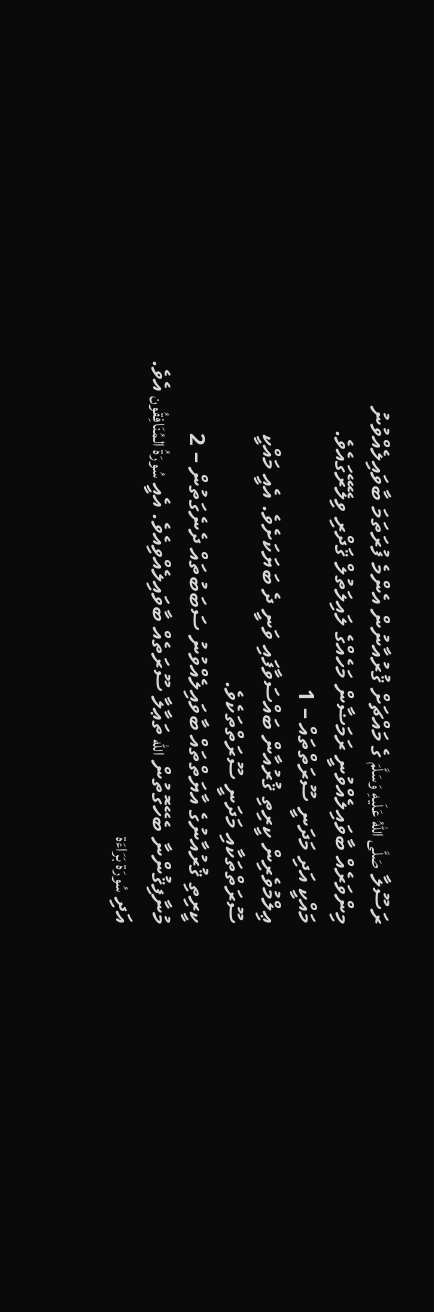ރަސޫލާ صَلَّى اللهُ عَلَيهِ وَسَلَّمَ ގެ މައްޗަށް ޤުރުއާނުން އެންމެ ފުރަތަމަ ބާވައިލެއްވުނު މިންވަރެއް ބާވައިލެއްވުނީ ރަމަޟާން މަހެއްގެ ލައިލަތުލް ޤަދްރި ވިލޭރޭގައެވެ.
މައްކީ އަދި މަދަނީ ސޫރަތްތައް – 1
ޢިލްމުވެރިން ކީރިތި ޤުރުއާން ބައްސަވާފައި ވަނީ ދެ ބަޔަކަށެވެ. އެއީ މައްކީ ސޫރަތްތަކާއި މަދަނީ ސޫރަތްތަކެވެ.
ކީރިތި ޤުރުއާނުގެ އާޔަތްތައް ބާވައިލެއްވުނު ސަބަބުތައް ދެނެގަތުން – 2
މުނާފިޤުންނާ ބެހޭގޮތުން الله ތަޢާލާ ސޫރަތެއް ބާވައިލެއްވިއެވެ. އެއީ سُورَةُ المُنَافِقُون އެވެ. އަދި سُورَة بَرَاءَة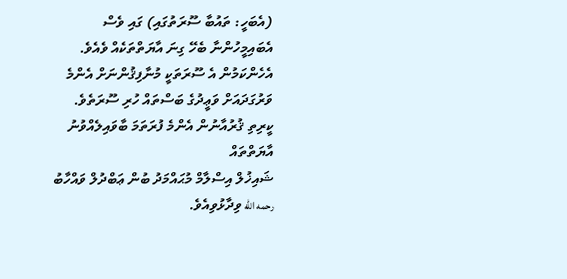(އެބަހީ: ތައުބާ ސޫރަތުގައި) ގައި ވެސް އެބައިމީހުންނާ ބެހޭ ގިނަ އާޔަތްތަކެއް ވެއެވެ. އެހެންކަމުން އެ ސޫރަތަކީ މުނާފިޤުންނަށް އެންމެ ވަރުގަދައަށް ވަޢީދުގެ ބަސްތައް ހުރި ސޫރަތެވެ.
ކީރިތި ޤުރުއާނުން އެންމެ ފުރަތަމަ ބާވައިލެއްވުނު އާޔަތްތައް
ޝައިޚުލް އިސްލާމް މުޙައްމަދު ބުން ޢަބްދުލް ވައްހާބު رحمه الله ވިދާޅުވިއެވެ.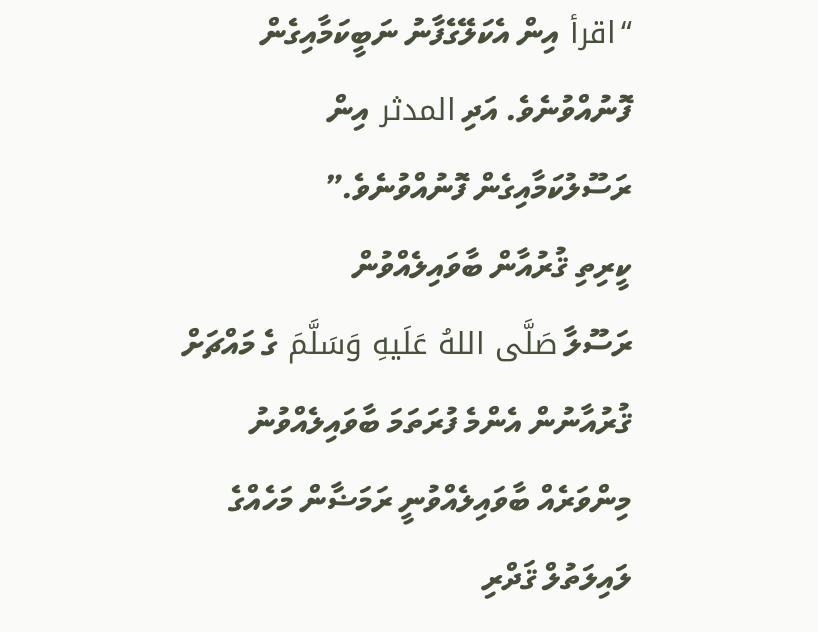“اقرأ އިން އެކަލޭގެފާނު ނަބީކަމާއިގެން ފޮނުއްވުނެވެ. އަދި المدثر އިން ރަސޫލުކަމާއިގެން ފޮނުއްވުނެވެ.”
ކީރިތި ޤުރުއާން ބާވައިލެއްވުން
ރަސޫލާ صَلَّى اللهُ عَلَيهِ وَسَلَّمَ ގެ މައްޗަށް ޤުރުއާނުން އެންމެ ފުރަތަމަ ބާވައިލެއްވުނު މިންވަރެއް ބާވައިލެއްވުނީ ރަމަޟާން މަހެއްގެ ލައިލަތުލް ޤަދްރި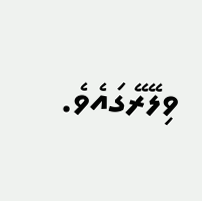ވިލޭރޭގައެވެ.